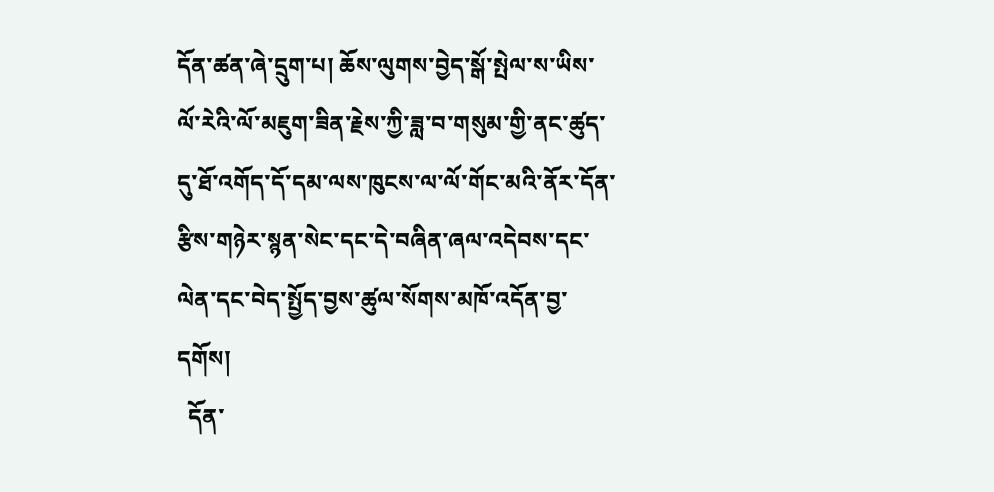དོན་ཚན་ཞེ་དྲུག་པ། ཆོས་ལུགས་བྱེད་སྒོ་སྤེལ་ས་ཡིས་ལོ་རེའི་ལོ་མཇུག་ཟིན་རྗེས་ཀྱི་ཟླ་བ་གསུམ་གྱི་ནང་ཚུད་དུ་ཐོ་འགོད་དོ་དམ་ལས་ཁུངས་ལ་ལོ་གོང་མའི་ནོར་དོན་རྩིས་གཉེར་སྙན་སེང་དང་དེ་བཞིན་ཞལ་འདེབས་དང་ལེན་དང་བེད་སྤྱོད་བྱས་ཚུལ་སོགས་མཁོ་འདོན་བྱ་དགོས།
  དོན་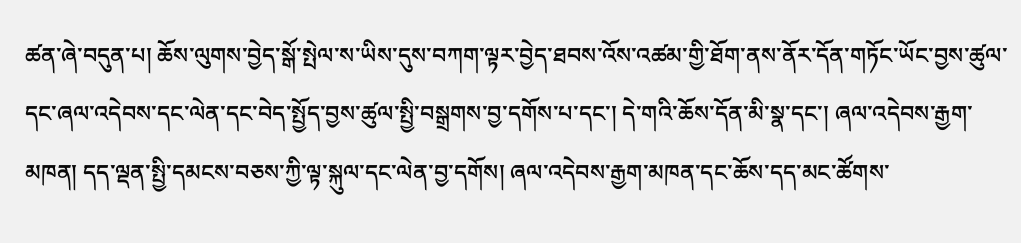ཚན་ཞེ་བདུན་པ། ཆོས་ལུགས་བྱེད་སྒོ་སྤེལ་ས་ཡིས་དུས་བཀག་ལྟར་བྱེད་ཐབས་འོས་འཚམ་གྱི་ཐོག་ནས་ནོར་དོན་གཏོང་ཡོང་བྱས་ཚུལ་དང་ཞལ་འདེབས་དང་ལེན་དང་བེད་སྤྱོད་བྱས་ཚུལ་སྤྱི་བསྒྲགས་བྱ་དགོས་པ་དང་། དེ་གའི་ཆོས་དོན་མི་སྣ་དང་། ཞལ་འདེབས་རྒྱག་མཁན། དད་ལྡན་སྤྱི་དམངས་བཅས་ཀྱི་ལྟ་སྐུལ་དང་ལེན་བྱ་དགོས། ཞལ་འདེབས་རྒྱག་མཁན་དང་ཆོས་དད་མང་ཚོགས་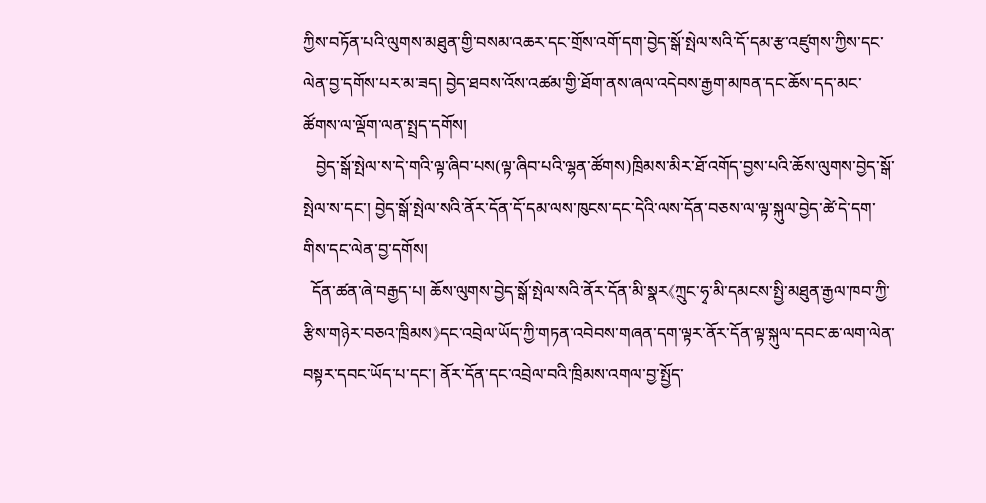ཀྱིས་བཏོན་པའི་ལུགས་མཐུན་གྱི་བསམ་འཆར་དང་གྲོས་འགོ་དག་བྱེད་སྒོ་སྤེལ་སའི་དོ་དམ་རྩ་འཛུགས་ཀྱིས་དང་ལེན་བྱ་དགོས་པར་མ་ཟད། བྱེད་ཐབས་འོས་འཚམ་གྱི་ཐོག་ནས་ཞལ་འདེབས་རྒྱག་མཁན་དང་ཆོས་དད་མང་ཚོགས་ལ་ལྡོག་ལན་སྤྲད་དགོས།
   བྱེད་སྒོ་སྤེལ་ས་དེ་གའི་ལྟ་ཞིབ་པས(ལྟ་ཞིབ་པའི་ལྷན་ཚོགས)ཁྲིམས་མིར་ཐོ་འགོད་བྱས་པའི་ཆོས་ལུགས་བྱེད་སྒོ་སྤེལ་ས་དང་། བྱེད་སྒོ་སྤེལ་སའི་ནོར་དོན་དོ་དམ་ལས་ཁུངས་དང་དེའི་ལས་དོན་བཅས་ལ་ལྟ་སྐུལ་བྱེད་ཚེ་དེ་དག་གིས་དང་ལེན་བྱ་དགོས།
  དོན་ཚན་ཞེ་བརྒྱད་པ། ཆོས་ལུགས་བྱེད་སྒོ་སྤེལ་སའི་ནོར་དོན་མི་སྣར《ཀྲུང་ཧྭ་མི་དམངས་སྤྱི་མཐུན་རྒྱལ་ཁབ་ཀྱི་རྩིས་གཉེར་བཅའ་ཁྲིམས》དང་འབྲེལ་ཡོད་ཀྱི་གཏན་འབེབས་གཞན་དག་ལྟར་ནོར་དོན་ལྟ་སྐུལ་དབང་ཆ་ལག་ལེན་བསྟར་དབང་ཡོད་པ་དང་། ནོར་དོན་དང་འབྲེལ་བའི་ཁྲིམས་འགལ་བྱ་སྤྱོད་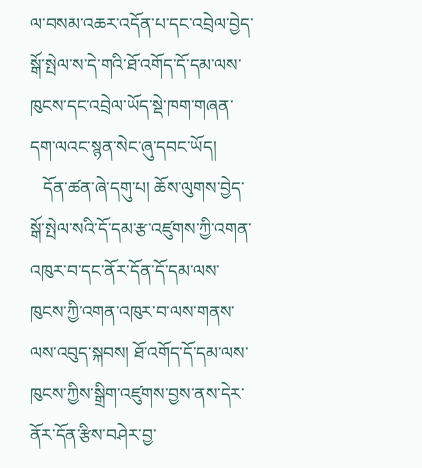ལ་བསམ་འཆར་འདོན་པ་དང་འབྲེལ་བྱེད་སྒོ་སྤེལ་ས་དེ་གའི་ཐོ་འགོད་དོ་དམ་ལས་ཁུངས་དང་འབྲེལ་ཡོད་སྡེ་ཁག་གཞན་དག་ལའང་སྙན་སེང་ཞུ་དབང་ཡོད།
   དོན་ཚན་ཞེ་དགུ་པ། ཆོས་ལུགས་བྱེད་སྒོ་སྤེལ་སའི་དོ་དམ་རྩ་འཛུགས་ཀྱི་འགན་འཁུར་བ་དང་ནོར་དོན་དོ་དམ་ལས་ཁུངས་ཀྱི་འགན་འཁུར་བ་ལས་གནས་ལས་འབུད་སྐབས། ཐོ་འགོད་དོ་དམ་ལས་ཁུངས་ཀྱིས་སྒྲིག་འཛུགས་བྱས་ནས་དེར་ནོར་དོན་རྩིས་བཤེར་བྱ་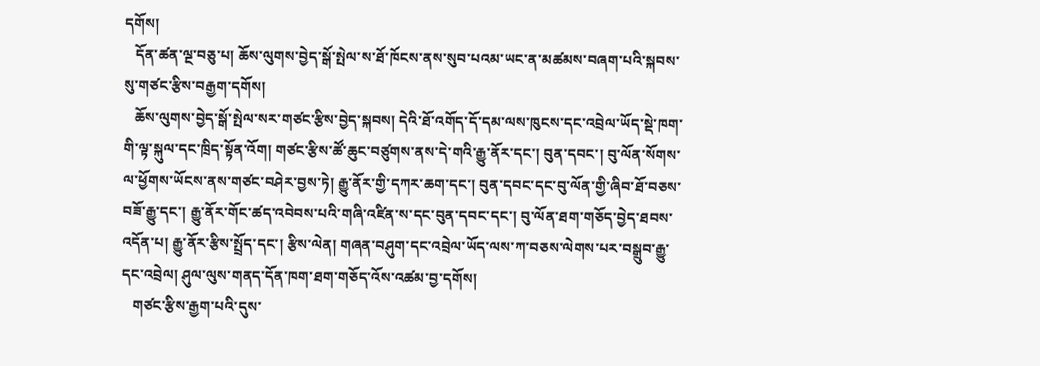དགོས།
   དོན་ཚན་ལྔ་བཅུ་པ། ཆོས་ལུགས་བྱེད་སྒོ་སྤེལ་ས་ཐོ་ཁོངས་ནས་སུབ་པའམ་ཡང་ན་མཚམས་བཞག་པའི་སྐབས་སུ་གཙང་རྩིས་བརྒྱག་དགོས།
   ཆོས་ལུགས་བྱེད་སྒོ་སྤེལ་སར་གཙང་རྩིས་བྱེད་སྐབས། དེའི་ཐོ་འགོད་དོ་དམ་ལས་ཁུངས་དང་འབྲེལ་ཡོད་སྡེ་ཁག་གི་ལྟ་སྐུལ་དང་ཁྲིད་སྟོན་འོག། གཙང་རྩིས་ཚོ་ཆུང་བཙུགས་ནས་དེ་གའི་རྒྱུ་ནོར་དང་། བུན་དབང་། བུ་ལོན་སོགས་ལ་ཕྱོགས་ཡོངས་ནས་གཙང་བཤེར་བྱས་ཏེ། རྒྱུ་ནོར་གྱི་དཀར་ཆག་དང་། བུན་དབང་དང་བུ་ལོན་གྱི་ཞིབ་ཐོ་བཅས་བཟོ་རྒྱུ་དང་། རྒྱུ་ནོར་གོང་ཚད་འབེབས་པའི་གཞི་འཛིན་ས་དང་བུན་དབང་དང་། བུ་ལོན་ཐག་གཅོད་བྱེད་ཐབས་འདོན་པ། རྒྱུ་ནོར་རྩིས་སྤྲོད་དང་། རྩིས་ལེན། གཞན་བཤུག་དང་འབྲེལ་ཡོད་ལས་ཀ་བཅས་ལེགས་པར་བསྒྲུབ་རྒྱུ་དང་འབྲེལ། ཤུལ་ལུས་གནད་དོན་ཁག་ཐག་གཅོད་འོས་འཚམ་བྱ་དགོས།
   གཙང་རྩིས་རྒྱག་པའི་དུས་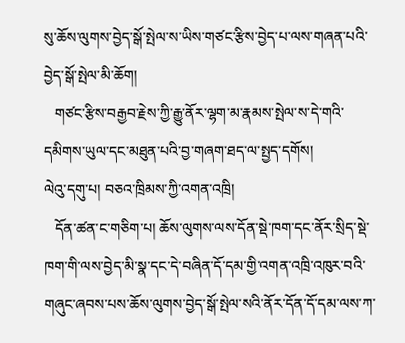སུ་ཆོས་ལུགས་བྱེད་སྒོ་སྤེལ་ས་ཡིས་གཙང་རྩིས་བྱེད་པ་ལས་གཞན་པའི་བྱེད་སྒོ་སྤེལ་མི་ཆོག།
   གཙང་རྩིས་བརྒྱབ་རྗེས་ཀྱི་རྒྱུ་ནོར་ལྷག་མ་རྣམས་སྤེལ་ས་དེ་གའི་དམིགས་ཡུལ་དང་མཐུན་པའི་བྱ་གཞག་ཐད་ལ་སྤྱད་དགོས།
ལེའུ་དགུ་པ། བཅའ་ཁྲིམས་ཀྱི་འགན་འཁྲི།
   དོན་ཚན་ང་གཅིག་པ། ཆོས་ལུགས་ལས་དོན་སྡེ་ཁག་དང་ནོར་སྲིད་སྡེ་ཁག་གི་ལས་བྱེད་མི་སྣ་དང་དེ་བཞིན་དོ་དམ་གྱི་འགན་འཁྲི་འཁུར་བའི་གཞུང་ཞབས་པས་ཆོས་ལུགས་བྱེད་སྒོ་སྤེལ་སའི་ནོར་དོན་དོ་དམ་ལས་ཀ་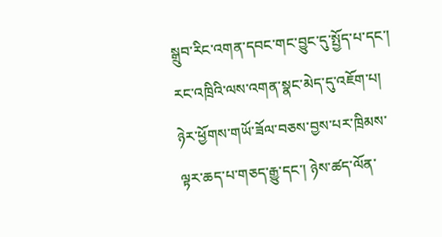སྒྲུབ་རིང་འགན་དབང་གང་བྱུང་དུ་སྤྱོད་པ་དང་། རང་འཁྲིའི་ལས་འགན་སྣང་མེད་དུ་འཇོག་པ། ཉེར་ཕྱོགས་གཡོ་ཟོལ་བཅས་བྱས་པར་ཁྲིམས་ལྟར་ཆད་པ་གཅད་རྒྱུ་དང་། ཉེས་ཚད་ལོན་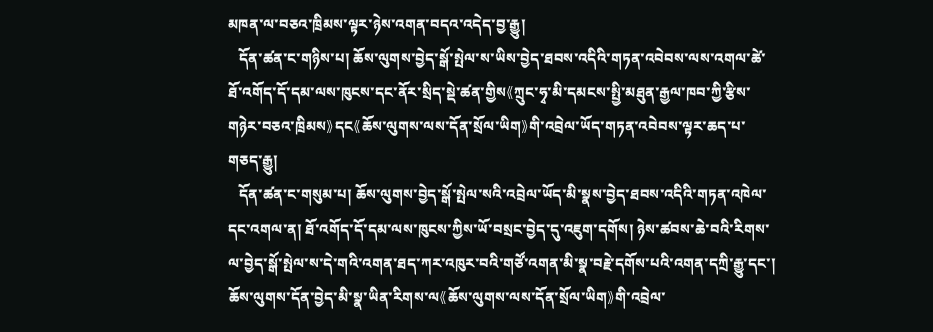མཁན་ལ་བཅའ་ཁྲིམས་ལྟར་ཉེས་འགན་བདའ་འདེད་བྱ་རྒྱུ།
   དོན་ཚན་ང་གཉིས་པ། ཆོས་ལུགས་བྱེད་སྒོ་སྤེལ་ས་ཡིས་བྱེད་ཐབས་འདིའི་གཏན་འབེབས་ལས་འགལ་ཚེ་ཐོ་འགོད་དོ་དམ་ལས་ཁུངས་དང་ནོར་སྲིད་སྡེ་ཚན་གྱིས《ཀྲུང་ཧྭ་མི་དམངས་སྤྱི་མཐུན་རྒྱལ་ཁབ་ཀྱི་རྩིས་གཉེར་བཅའ་ཁྲིམས》དང《ཆོས་ལུགས་ལས་དོན་སྲོལ་ཡིག》གི་འབྲེལ་ཡོད་གཏན་འབེབས་ལྟར་ཆད་པ་གཅད་རྒྱུ།
   དོན་ཚན་ང་གསུམ་པ། ཆོས་ལུགས་བྱེད་སྒོ་སྤེལ་སའི་འབྲེལ་ཡོད་མི་སྣས་བྱེད་ཐབས་འདིའི་གཏན་འཁེལ་དང་འགལ་ན། ཐོ་འགོད་དོ་དམ་ལས་ཁུངས་ཀྱིས་ཡོ་བསྲང་བྱེད་དུ་འཇུག་དགོས། ཉེས་ཚབས་ཆེ་བའི་རིགས་ལ་བྱེད་སྒོ་སྤེལ་ས་དེ་གའི་འགན་ཐད་ཀར་འཁུར་བའི་གཙོ་འགན་མི་སྣ་བརྗེ་དགོས་པའི་འགན་དཀྲི་རྒྱུ་དང་། ཆོས་ལུགས་དོན་བྱེད་མི་སྣ་ཡིན་རིགས་ལ《ཆོས་ལུགས་ལས་དོན་སྲོལ་ཡིག》གི་འབྲེལ་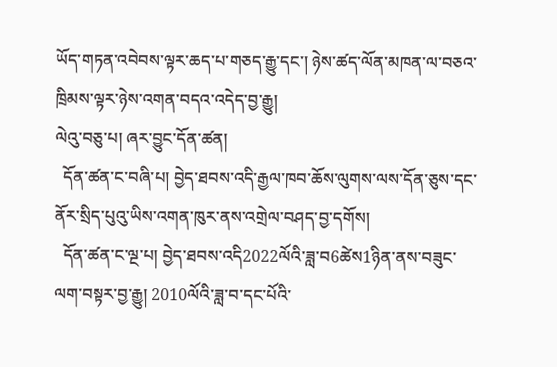ཡོད་གཏན་འབེབས་ལྟར་ཆད་པ་གཅད་རྒྱུ་དང་། ཉེས་ཚད་ལོན་མཁན་ལ་བཅའ་ཁྲིམས་ལྟར་ཉེས་འགན་བདའ་འདེད་བྱ་རྒྱུ།
ལེའུ་བཅུ་པ། ཞར་བྱུང་དོན་ཚན།
  དོན་ཚན་ང་བཞི་པ། བྱེད་ཐབས་འདི་རྒྱལ་ཁབ་ཆོས་ལུགས་ལས་དོན་ཅུས་དང་ནོར་སྲིད་པུའུ་ཡིས་འགན་ཁུར་ནས་འགྲེལ་བཤད་བྱ་དགོས།
  དོན་ཚན་ང་ལྔ་པ། བྱེད་ཐབས་འདི2022ལོའི་ཟླ་བ6ཚེས1ཉིན་ནས་བཟུང་ལག་བསྟར་བྱ་རྒྱུ། 2010ལོའི་ཟླ་བ་དང་པོའི་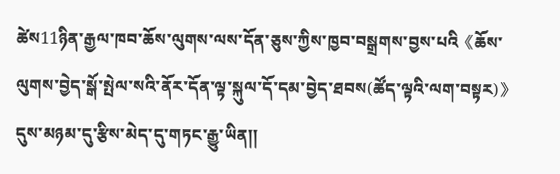ཚེས11ཉིན་རྒྱལ་ཁབ་ཆོས་ལུགས་ལས་དོན་ཅུས་ཀྱིས་ཁྱབ་བསྒྲགས་བྱས་པའི《ཆོས་ལུགས་བྱེད་སྒོ་སྤེལ་སའི་ནོར་དོན་ལྟ་སྐུལ་དོ་དམ་བྱེད་ཐབས(ཚོད་ལྟའི་ལག་བསྟར)》དུས་མཉམ་དུ་རྩིས་མེད་དུ་གཏང་རྒྱུ་ཡིན།།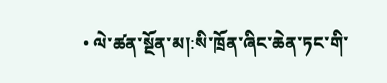• ལེ་ཚན་སྔོན་མ།:སི་ཁྲོན་ཞིང་ཆེན་ཏང་གི་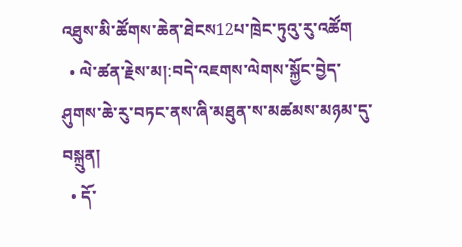འཐུས་མི་ཚོགས་ཆེན་ཐེངས12པ་ཁྲེང་ཏུའུ་རུ་འཚོག
  • ལེ་ཚན་རྗེས་མ།:བདེ་འཇགས་ལེགས་སྐྱོང་བྱེད་ཤུགས་ཆེ་རུ་བཏང་ནས་ཞི་མཐུན་ས་མཚམས་མཉམ་དུ་བསྐྲུན།
  • དོ་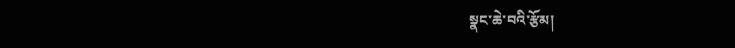སྣང་ཆེ་བའི་རྩོམ།